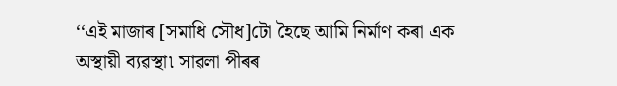‘‘এই মাজাৰ [সমাধি সৌধ]টো হৈছে আমি নিৰ্মাণ কৰা এক অস্থায়ী ব্যৱস্থা৷ সাৱলা পীৰৰ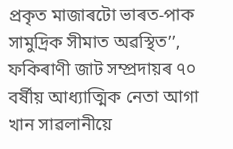প্ৰকৃত মাজাৰটো ভাৰত-পাক সামুদ্ৰিক সীমাত অৱস্থিত’’, ফকিৰাণী জাট সম্প্ৰদায়ৰ ৭০ বৰ্ষীয় আধ্যাত্মিক নেতা আগা খান সাৱলানীয়ে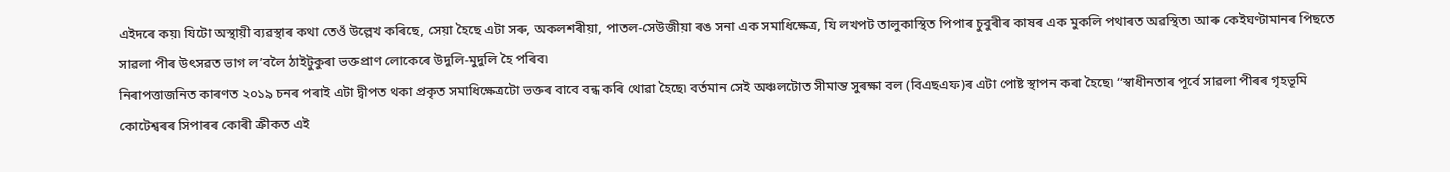এইদৰে কয়৷ যিটো অস্থায়ী ব্যৱস্থাৰ কথা তেওঁ উল্লেখ কৰিছে, সেয়া হৈছে এটা সৰু, অকলশৰীয়া, পাতল-সেউজীয়া ৰঙ সনা এক সমাধিক্ষেত্ৰ, যি লখপট তালুকাস্থিত পিপাৰ চুবুৰীৰ কাষৰ এক মুকলি পথাৰত অৱস্থিত৷ আৰু কেইঘণ্টামানৰ পিছতে সাৱলা পীৰ উৎসৱত ভাগ ল’বলৈ ঠাইটুকুৰা ভক্তপ্ৰাণ লোকেৰে উদুলি-মুদুলি হৈ পৰিব৷
নিৰাপত্তাজনিত কাৰণত ২০১৯ চনৰ পৰাই এটা দ্বীপত থকা প্ৰকৃত সমাধিক্ষেত্ৰটো ভক্তৰ বাবে বন্ধ কৰি থোৱা হৈছে৷ বৰ্তমান সেই অঞ্চলটোত সীমান্ত সুৰক্ষা বল (বিএছএফ)ৰ এটা পোষ্ট স্থাপন কৰা হৈছে৷ ‘‘স্বাধীনতাৰ পূৰ্বে সাৱলা পীৰৰ গৃহভূমি কোটেশ্বৰৰ সিপাৰৰ কোৰী ক্ৰীকত এই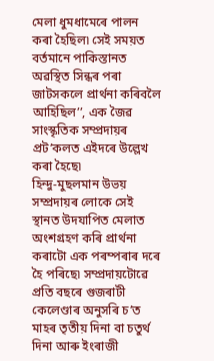মেলা ধুমধামেৰে পালন কৰা হৈছিল৷ সেই সময়ত বৰ্তমানে পাকিস্তানত অৱস্থিত সিন্ধৰ পৰা জাটসকলে প্ৰাৰ্থনা কৰিবলৈ আহিছিল’’, এক জৈৱ সাংস্কৃতিক সম্প্ৰদায়ৰ প্ৰট’কলত এইদৰে উল্লেখ কৰা হৈছে৷
হিন্দু-মুছলমান উভয় সম্প্ৰদায়ৰ লোকে সেই স্থানত উদযাপিত মেলাত অংশগ্ৰহণ কৰি প্ৰাৰ্থনা কৰাটো এক পৰম্পৰাৰ দৰে হৈ পৰিছে৷ সম্প্ৰদায়টোৱে প্ৰতি বছৰে গুজৰাটী কেলেণ্ডাৰ অনুসৰি চ’ত মাহৰ তৃতীয় দিনা বা চতুৰ্থ দিনা আৰু ইংৰাজী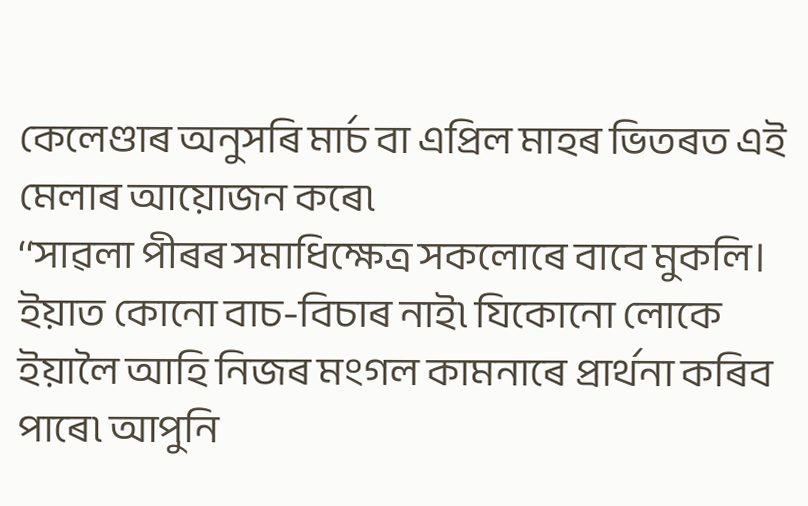কেলেণ্ডাৰ অনুসৰি মাৰ্চ বা এপ্ৰিল মাহৰ ভিতৰত এই মেলাৰ আয়োজন কৰে৷
‘‘সাৱলা পীৰৰ সমাধিক্ষেত্ৰ সকলোৰে বাবে মুকলি। ইয়াত কোনো বাচ-বিচাৰ নাই৷ যিকোনো লোকে ইয়ালৈ আহি নিজৰ মংগল কামনাৰে প্ৰাৰ্থনা কৰিব পাৰে৷ আপুনি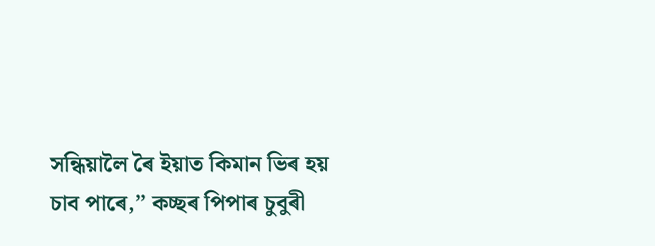সন্ধিয়ালৈ ৰৈ ইয়াত কিমান ভিৰ হয় চাব পাৰে,’’ কচ্ছৰ পিপাৰ চুবুৰী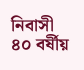নিবাসী ৪০ বৰ্ষীয়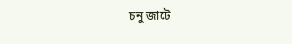চনু জাটে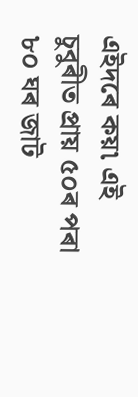এইদৰে কয়৷ এই চুবুৰীত প্ৰায় ৫০ৰ পৰা ৮০ ঘৰ জাট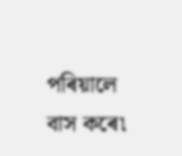পৰিয়ালে বাস কৰে৷